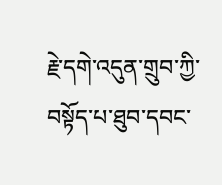རྗེ་དགེ་འདུན་གྲུབ་ཀྱི་བསྟོད་པ་ཐུབ་དབང་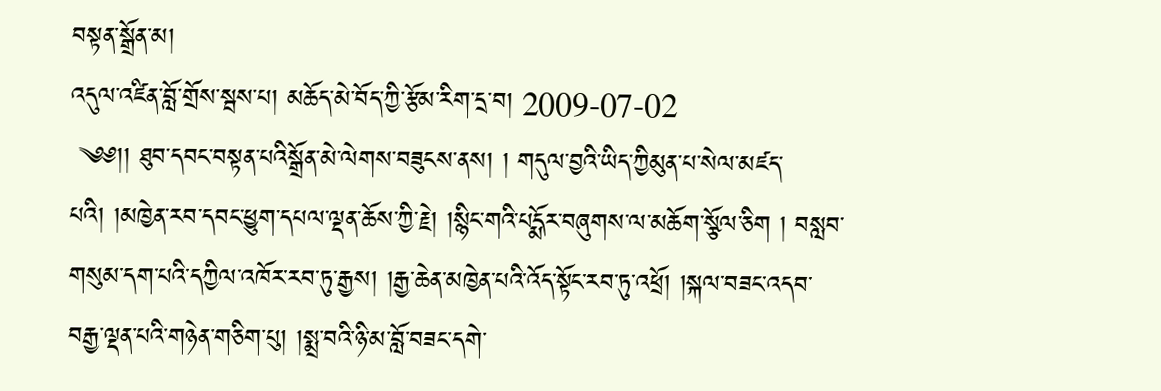བསྟན་སྒྲོན་མ།
འདུལ་འཛིན་བློ་གྲོས་སྦས་པ། མཆོད་མེ་བོད་ཀྱི་རྩོམ་རིག་དྲ་བ། 2009-07-02
 ༄༅།། ཐུབ་དབང་བསྟན་པའིསྒྲོན་མེ་ལེགས་བཟུངས་ནས། ། གདུལ་བྱའི་ཡིད་ཀྱིམུན་པ་སེལ་མཛད་པའི། །མཁྱེན་རབ་དབང་ཕྱུག་དཔལ་ལྡན་ཆོས་ཀྱི་རྗེ། །སྙིང་གའི་པདྨོར་བཞུགས་ལ་མཆོག་སྩོལ་ཅིག ། བསླབ་གསུམ་དག་པའི་དཀྱིལ་འཁོར་རབ་ཏུ་རྒྱས། །རྒྱ་ཆེན་མཁྱེན་པའི་འོད་སྟོང་རབ་ཏུ་འཕྲོ། །སྐལ་བཟང་འདབ་བརྒྱ་ལྡན་པའི་གཉེན་གཅིག་པུ། །སྨྲ་བའི་ཉི་མ་བློ་བཟང་དགེ་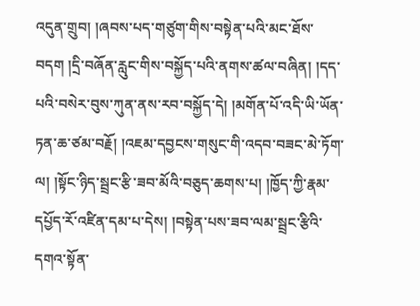འདུན་གྲུབ། །ཞབས་པད་གཙུག་གིས་བསྟེན་པའི་མང་ཐོས་བདག །དྲི་བཞོན་རླུང་གིས་བསྐྱོད་པའི་ནགས་ཚལ་བཞིན། །དད་པའི་བསེར་བུས་ཀུན་ནས་རབ་བསྐྱོད་དེ། །མགོན་པོ་འདི་ཡི་ཡོན་ཏན་ཆ་ཙམ་བརྗོ། །འཇམ་དབྱངས་གསུང་གི་འདབ་བཟང་མེ་ཏོག་ལ། །སྟོང་ཉིད་སྦྲང་རྩི་ཟབ་མོའི་བཅུད་ཆགས་པ། །ཁྱོད་ཀྱི་རྣམ་དཔྱོད་རོ་འཛིན་དམ་པ་དེས། །བསྟེན་པས་ཟབ་ལམ་སྦྲང་རྩིའི་དགའ་སྟོན་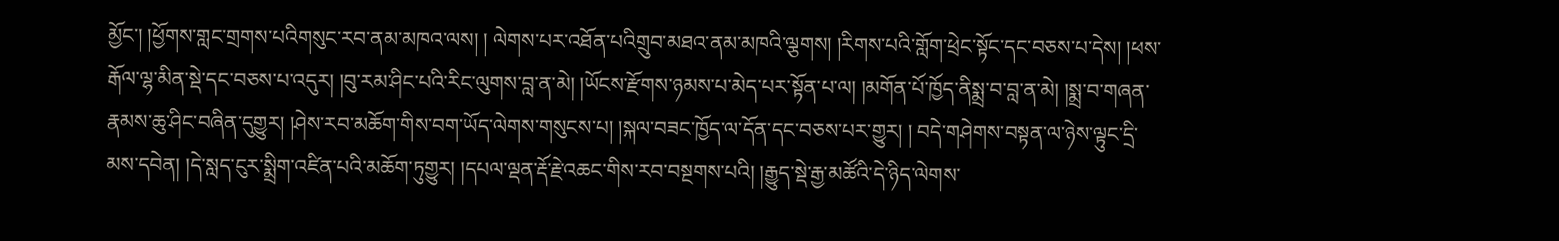མྱོང་། །ཕྱོགས་གླང་གྲགས་པའིགསུང་རབ་ནམ་མཁའ་ལས། ། ལེགས་པར་འཐོན་པའིགྲུབ་མཐའ་ནམ་མཁའི་ལྕགས། །རིགས་པའི་གློག་ཕྲེང་སྟོང་དང་བཅས་པ་དེས། །ཕས་རྒོལ་ལྷ་མིན་སྡེ་དང་བཅས་པ་འདུར། །བུ་རམ་ཤིང་པའི་རིང་ལུགས་བླ་ན་མེ། །ཡོངས་རྫོགས་ཉམས་པ་མེད་པར་སྟོན་པ་ལ། །མགོན་པོ་ཁྱོད་ནིསྨྲ་བ་བླ་ན་མེ། །སྨྲ་བ་གཞན་རྣམས་ཆུ་ཤིང་བཞིན་དུགྱུར། །ཤེས་རབ་མཆོག་གིས་བག་ཡོད་ལེགས་གསུངས་པ། །སྐལ་བཟང་ཁྱོད་ལ་དོན་དང་བཅས་པར་གྱུར། ། བདེ་གཤེགས་བསྟན་ལ་ཉེས་ལྟུང་དྲི་མས་དབེན། །དེ་སླད་ངུར་སྨྲིག་འཛིན་པའི་མཆོག་ཏུགྱུར། །དཔལ་ལྡན་རྡོ་རྗེ་འཆང་གིས་རབ་བསྔགས་པའི། །རྒྱུད་སྡེ་རྒྱ་མཚོའི་དེ་ཉིད་ལེགས་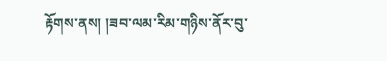རྟོགས་ནས། །ཟབ་ལམ་རིམ་གཉིས་ནོར་བུ་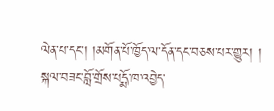ལེན་པ་དང་། །མགོན་པོ་ཁྱོད་ལ་དོན་དང་བཅས་པར་གྱུར། ། སྐལ་བཟང་བློ་གྲོས་པདྨོ་ཁ་འབྱེད་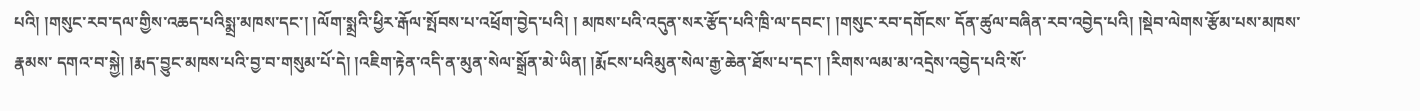པའི། །གསུང་རབ་དལ་གྱིས་འཆད་པའིསྨྲ་མཁས་དང་། །ལོག་སྨྲའི་ཕྱིར་རྒོལ་སྤོབས་པ་འཕྲོག་བྱེད་པའི། ། མཁས་པའི་འདུན་སར་རྩོད་པའི་ཁྲི་ལ་དབང་། །གསུང་རབ་དགོངས་ དོན་ཚུལ་བཞིན་རབ་འབྱེད་པའི། །སྡེབ་ལེགས་རྩོམ་པས་མཁས་རྣམས་ དགའ་བ་སྐྱེ། །རྨད་བྱུང་མཁས་པའི་བྱ་བ་གསུམ་པོ་དེ། །འཇིག་རྟེན་འདི་ན་མུན་སེལ་སྒྲོན་མེ་ཡིན། །རྨོངས་པའིམུན་སེལ་རྒྱ་ཆེན་ཐོས་པ་དང་། །རིགས་ལམ་མ་འདྲེས་འབྱེད་པའི་སོ་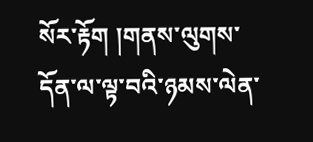སོར་རྟོག །གནས་ལུགས་དོན་ལ་ལྟ་བའི་ཉམས་ལེན་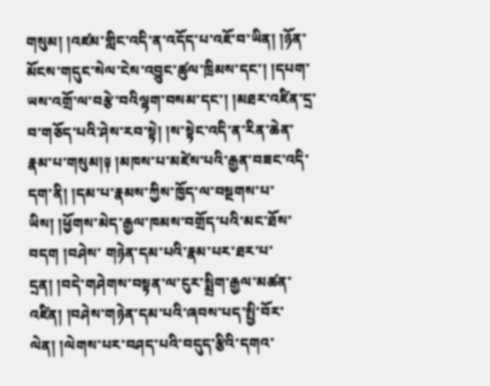གསུམ། །འཛམ་གླིང་འདི་ན་འདོད་པ་འཇོ་བ་ཡིན། །ཉོན་མོངས་གདུང་སེལ་ངེས་འབྱུང་ཚུལ་ཁྲིམས་དང་། །དཔག་ཡས་འགྲོ་ལ་བརྩེ་བའིལྷག་བསམ་དང་། །མཐར་འཛིན་དྲ་བ་གཅོད་པའི་ཤེས་རབ་སྟེ། །ས་སྟེང་འདི་ན་རིན་ཆེན་རྣམ་པ་གསུམ།༈ །མཁས་པ་མཛེས་པའི་རྒྱན་བཟང་འདི་དག་ནི། །དམ་པ་རྣམས་ཀྱིས་ཁྱོད་ལ་བསྔགས་པ་ཡིས། །ཕྱོགས་མེད་རྒྱལ་ཁམས་བགྲོད་པའི་མང་ཐོས་བདག །བཤེས་ གཉེན་དམ་པའི་རྣམ་པར་ཐར་པ་དྲན། །བདེ་གཤེགས་བསྟན་ལ་ངུར་སྨྲིག་རྒྱལ་མཚན་འཛིན། །བཤེས་གཉེན་དམ་པའི་ཞབས་པད་སྤྱི་བོར་ལེན། །ལེགས་པར་བཤད་པའི་བདུད་རྩིའི་དགའ་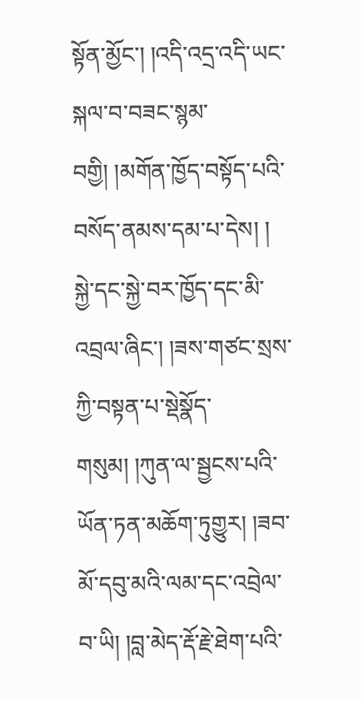སྟོན་མྱོང་། །འདི་འདྲ་འདི་ཡང་སྐལ་བ་བཟང་སྙམ་བགྱི། །མགོན་ཁྱོད་བསྟོད་པའི་བསོད་ནམས་དམ་པ་དེས། ། སྐྱེ་དང་སྐྱེ་བར་ཁྱོད་དང་མི་འབྲལ་ཞིང་། །ཟས་གཙང་སྲས་ཀྱི་བསྟན་པ་སྡེསྣོད་གསུམ། །ཀུན་ལ་སྦྱངས་པའི་ཡོན་ཏན་མཆོག་ཏུགྱུར། །ཟབ་མོ་དབུ་མའི་ལམ་དང་འབྲེལ་བ་ཡི། །བླ་མེད་རྡོ་རྗེ་ཐེག་པའི་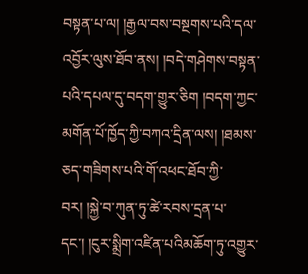བསྟན་པ་ལ། །རྒྱལ་བས་བསྔགས་པའི་དལ་འབྱོར་ལུས་ཐོབ་ནས། །བདེ་གཤེགས་བསྟན་པའི་དཔལ་དུ་བདག་གྱུར་ཅིག །བདག་ཀྱང་མགོན་པོ་ཁྱོད་ཀྱི་བཀའ་དྲིན་ལས། །ཐམས་ཅད་གཟིགས་པའི་གོ་འཕང་ཐོབ་ཀྱི་བར། །སྐྱེ་བ་ཀུན་ཏུ་ཚེ་རབས་དྲན་པ་དང་། །ངུར་སྨྲིག་འཛིན་པའིམཆོག་ཏུ་འགྱུར་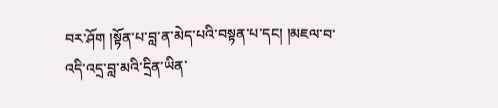བར་ཤོག །སྟོན་པ་བླ་ན་མེད་པའི་བསྟན་པ་དང། །མཇལ་བ་འདི་འདྲ་བླ་མའི་དྲིན་ཡིན་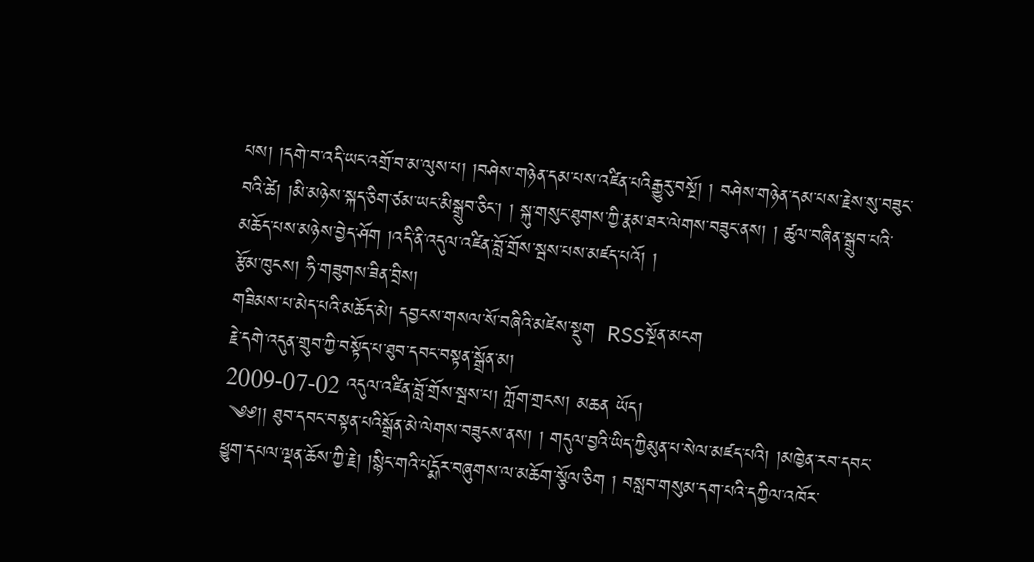པས། །དགེ་བ་འདི་ཡང་འགྲོ་བ་མ་ལུས་པ། །བཤེས་གཉེན་དམ་པས་འཛིན་པའིརྒྱུརུ་བསྔོ། ། བཤེས་གཉེན་དམ་པས་རྗེས་སུ་བཟུང་བའི་ཚེ། །མི་མཉེས་སྐད་ཅིག་ཙམ་ཡང་མིསྒྲུབ་ཅིང་། ། སྐུ་གསུང་ཐུགས་ཀྱི་རྣམ་ཐར་ལེགས་བཟུང་ནས། ། ཚུལ་བཞིན་སྒྲུབ་པའི་མཆོད་པས་མཉེས་བྱེད་ཤོག །འདི་ནི་འདུལ་འཛིན་བློ་གྲོས་སྦས་པས་མཛད་པའོ། །
རྩོམ་ཁུངས། ཧི་གཟུགས་ཟིན་བྲིས།
གཟིམས་པ་མེད་པའི་མཆོད་མེ། དབྱངས་གསལ་སོ་བཞིའི་མཛེས་སྡུག  RSSསྔོན་མངག
རྗེ་དགེ་འདུན་གྲུབ་ཀྱི་བསྟོད་པ་ཐུབ་དབང་བསྟན་སྒྲོན་མ།
2009-07-02 འདུལ་འཛིན་བློ་གྲོས་སྦས་པ། ཀློག་གྲངས། མཆན ཡོད།
 ༄༅།། ཐུབ་དབང་བསྟན་པའིསྒྲོན་མེ་ལེགས་བཟུངས་ནས། ། གདུལ་བྱའི་ཡིད་ཀྱིམུན་པ་སེལ་མཛད་པའི། །མཁྱེན་རབ་དབང་ཕྱུག་དཔལ་ལྡན་ཆོས་ཀྱི་རྗེ། །སྙིང་གའི་པདྨོར་བཞུགས་ལ་མཆོག་སྩོལ་ཅིག ། བསླབ་གསུམ་དག་པའི་དཀྱིལ་འཁོར་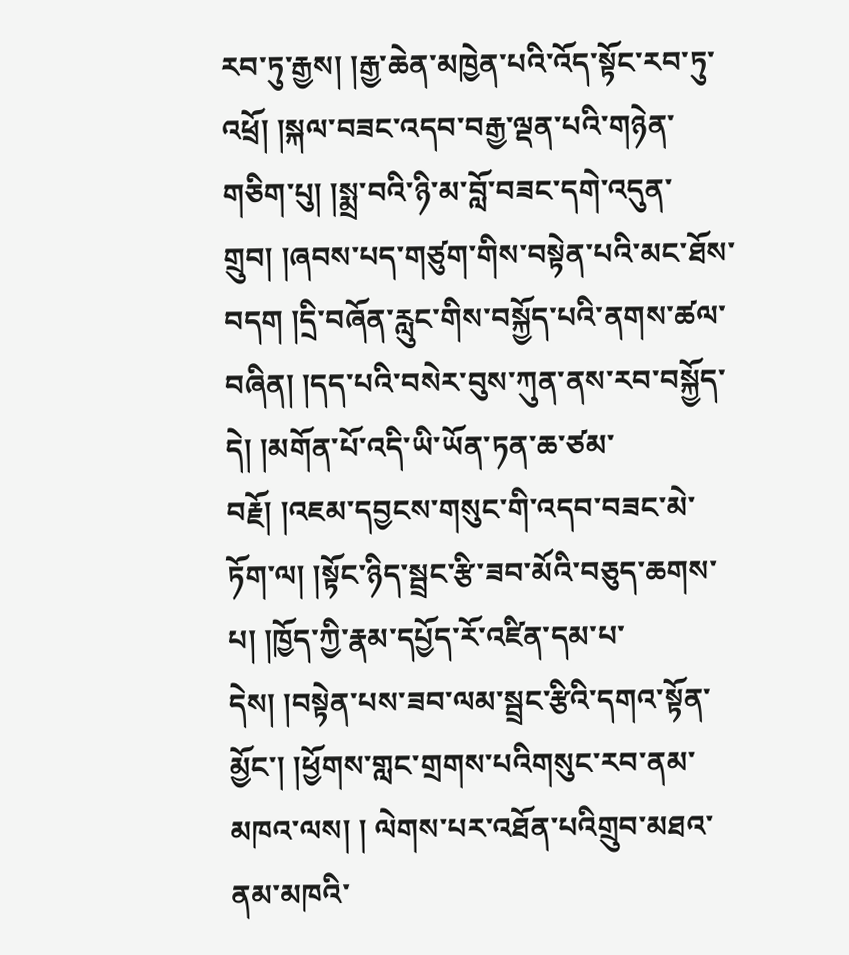རབ་ཏུ་རྒྱས། །རྒྱ་ཆེན་མཁྱེན་པའི་འོད་སྟོང་རབ་ཏུ་འཕྲོ། །སྐལ་བཟང་འདབ་བརྒྱ་ལྡན་པའི་གཉེན་གཅིག་པུ། །སྨྲ་བའི་ཉི་མ་བློ་བཟང་དགེ་འདུན་གྲུབ། །ཞབས་པད་གཙུག་གིས་བསྟེན་པའི་མང་ཐོས་བདག །དྲི་བཞོན་རླུང་གིས་བསྐྱོད་པའི་ནགས་ཚལ་བཞིན། །དད་པའི་བསེར་བུས་ཀུན་ནས་རབ་བསྐྱོད་དེ། །མགོན་པོ་འདི་ཡི་ཡོན་ཏན་ཆ་ཙམ་བརྗོ། །འཇམ་དབྱངས་གསུང་གི་འདབ་བཟང་མེ་ཏོག་ལ། །སྟོང་ཉིད་སྦྲང་རྩི་ཟབ་མོའི་བཅུད་ཆགས་པ། །ཁྱོད་ཀྱི་རྣམ་དཔྱོད་རོ་འཛིན་དམ་པ་དེས། །བསྟེན་པས་ཟབ་ལམ་སྦྲང་རྩིའི་དགའ་སྟོན་མྱོང་། །ཕྱོགས་གླང་གྲགས་པའིགསུང་རབ་ནམ་མཁའ་ལས། ། ལེགས་པར་འཐོན་པའིགྲུབ་མཐའ་ནམ་མཁའི་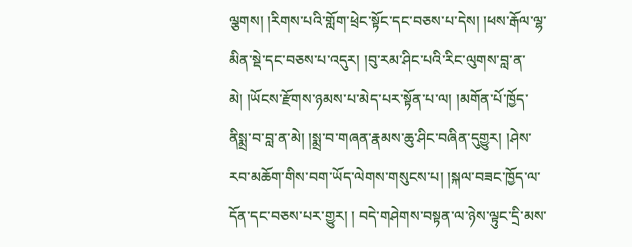ལྕགས། །རིགས་པའི་གློག་ཕྲེང་སྟོང་དང་བཅས་པ་དེས། །ཕས་རྒོལ་ལྷ་མིན་སྡེ་དང་བཅས་པ་འདུར། །བུ་རམ་ཤིང་པའི་རིང་ལུགས་བླ་ན་མེ། །ཡོངས་རྫོགས་ཉམས་པ་མེད་པར་སྟོན་པ་ལ། །མགོན་པོ་ཁྱོད་ནིསྨྲ་བ་བླ་ན་མེ། །སྨྲ་བ་གཞན་རྣམས་ཆུ་ཤིང་བཞིན་དུགྱུར། །ཤེས་རབ་མཆོག་གིས་བག་ཡོད་ལེགས་གསུངས་པ། །སྐལ་བཟང་ཁྱོད་ལ་དོན་དང་བཅས་པར་གྱུར། ། བདེ་གཤེགས་བསྟན་ལ་ཉེས་ལྟུང་དྲི་མས་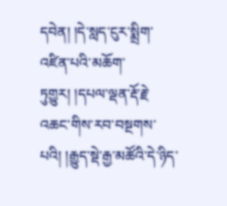དབེན། །དེ་སླད་ངུར་སྨྲིག་འཛིན་པའི་མཆོག་ཏུགྱུར། །དཔལ་ལྡན་རྡོ་རྗེ་འཆང་གིས་རབ་བསྔགས་པའི། །རྒྱུད་སྡེ་རྒྱ་མཚོའི་དེ་ཉིད་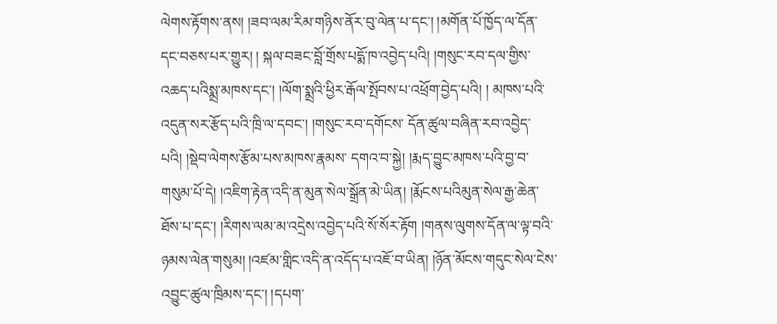ལེགས་རྟོགས་ནས། །ཟབ་ལམ་རིམ་གཉིས་ནོར་བུ་ལེན་པ་དང་། །མགོན་པོ་ཁྱོད་ལ་དོན་དང་བཅས་པར་གྱུར། ། སྐལ་བཟང་བློ་གྲོས་པདྨོ་ཁ་འབྱེད་པའི། །གསུང་རབ་དལ་གྱིས་འཆད་པའིསྨྲ་མཁས་དང་། །ལོག་སྨྲའི་ཕྱིར་རྒོལ་སྤོབས་པ་འཕྲོག་བྱེད་པའི། ། མཁས་པའི་འདུན་སར་རྩོད་པའི་ཁྲི་ལ་དབང་། །གསུང་རབ་དགོངས་ དོན་ཚུལ་བཞིན་རབ་འབྱེད་པའི། །སྡེབ་ལེགས་རྩོམ་པས་མཁས་རྣམས་ དགའ་བ་སྐྱེ། །རྨད་བྱུང་མཁས་པའི་བྱ་བ་གསུམ་པོ་དེ། །འཇིག་རྟེན་འདི་ན་མུན་སེལ་སྒྲོན་མེ་ཡིན། །རྨོངས་པའིམུན་སེལ་རྒྱ་ཆེན་ཐོས་པ་དང་། །རིགས་ལམ་མ་འདྲེས་འབྱེད་པའི་སོ་སོར་རྟོག །གནས་ལུགས་དོན་ལ་ལྟ་བའི་ཉམས་ལེན་གསུམ། །འཛམ་གླིང་འདི་ན་འདོད་པ་འཇོ་བ་ཡིན། །ཉོན་མོངས་གདུང་སེལ་ངེས་འབྱུང་ཚུལ་ཁྲིམས་དང་། །དཔག་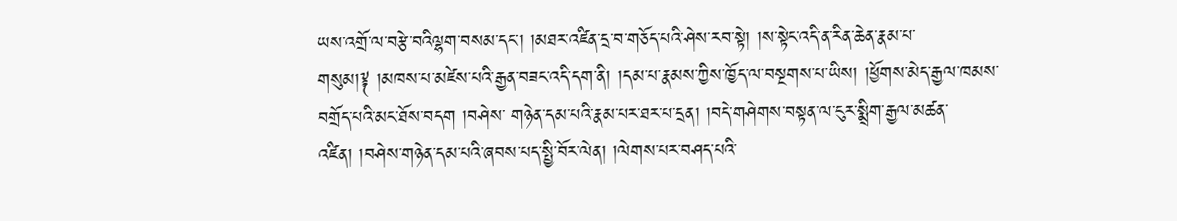ཡས་འགྲོ་ལ་བརྩེ་བའིལྷག་བསམ་དང་། །མཐར་འཛིན་དྲ་བ་གཅོད་པའི་ཤེས་རབ་སྟེ། །ས་སྟེང་འདི་ན་རིན་ཆེན་རྣམ་པ་གསུམ།༈ །མཁས་པ་མཛེས་པའི་རྒྱན་བཟང་འདི་དག་ནི། །དམ་པ་རྣམས་ཀྱིས་ཁྱོད་ལ་བསྔགས་པ་ཡིས། །ཕྱོགས་མེད་རྒྱལ་ཁམས་བགྲོད་པའི་མང་ཐོས་བདག །བཤེས་ གཉེན་དམ་པའི་རྣམ་པར་ཐར་པ་དྲན། །བདེ་གཤེགས་བསྟན་ལ་ངུར་སྨྲིག་རྒྱལ་མཚན་འཛིན། །བཤེས་གཉེན་དམ་པའི་ཞབས་པད་སྤྱི་བོར་ལེན། །ལེགས་པར་བཤད་པའི་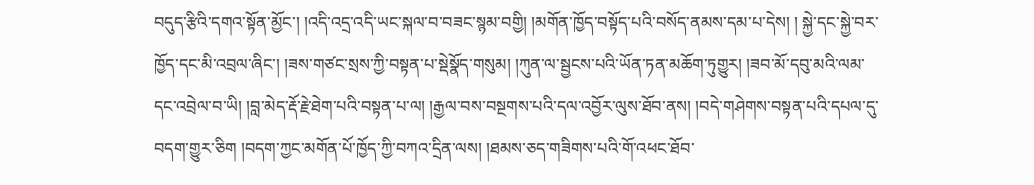བདུད་རྩིའི་དགའ་སྟོན་མྱོང་། །འདི་འདྲ་འདི་ཡང་སྐལ་བ་བཟང་སྙམ་བགྱི། །མགོན་ཁྱོད་བསྟོད་པའི་བསོད་ནམས་དམ་པ་དེས། ། སྐྱེ་དང་སྐྱེ་བར་ཁྱོད་དང་མི་འབྲལ་ཞིང་། །ཟས་གཙང་སྲས་ཀྱི་བསྟན་པ་སྡེསྣོད་གསུམ། །ཀུན་ལ་སྦྱངས་པའི་ཡོན་ཏན་མཆོག་ཏུགྱུར། །ཟབ་མོ་དབུ་མའི་ལམ་དང་འབྲེལ་བ་ཡི། །བླ་མེད་རྡོ་རྗེ་ཐེག་པའི་བསྟན་པ་ལ། །རྒྱལ་བས་བསྔགས་པའི་དལ་འབྱོར་ལུས་ཐོབ་ནས། །བདེ་གཤེགས་བསྟན་པའི་དཔལ་དུ་བདག་གྱུར་ཅིག །བདག་ཀྱང་མགོན་པོ་ཁྱོད་ཀྱི་བཀའ་དྲིན་ལས། །ཐམས་ཅད་གཟིགས་པའི་གོ་འཕང་ཐོབ་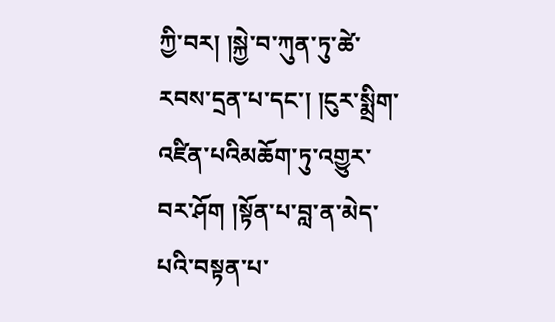ཀྱི་བར། །སྐྱེ་བ་ཀུན་ཏུ་ཚེ་རབས་དྲན་པ་དང་། །ངུར་སྨྲིག་འཛིན་པའིམཆོག་ཏུ་འགྱུར་བར་ཤོག །སྟོན་པ་བླ་ན་མེད་པའི་བསྟན་པ་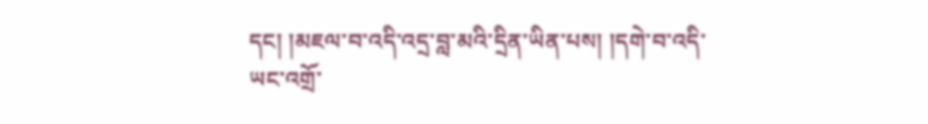དང། །མཇལ་བ་འདི་འདྲ་བླ་མའི་དྲིན་ཡིན་པས། །དགེ་བ་འདི་ཡང་འགྲོ་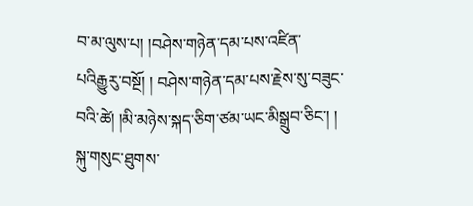བ་མ་ལུས་པ། །བཤེས་གཉེན་དམ་པས་འཛིན་པའིརྒྱུརུ་བསྔོ། ། བཤེས་གཉེན་དམ་པས་རྗེས་སུ་བཟུང་བའི་ཚེ། །མི་མཉེས་སྐད་ཅིག་ཙམ་ཡང་མིསྒྲུབ་ཅིང་། ། སྐུ་གསུང་ཐུགས་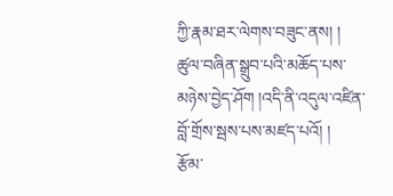ཀྱི་རྣམ་ཐར་ལེགས་བཟུང་ནས། ། ཚུལ་བཞིན་སྒྲུབ་པའི་མཆོད་པས་མཉེས་བྱེད་ཤོག །འདི་ནི་འདུལ་འཛིན་བློ་གྲོས་སྦས་པས་མཛད་པའོ། །
རྩོམ་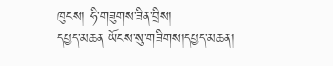ཁུངས། ཧི་གཟུགས་ཟིན་བྲིས།
དཔྱད་མཆན ཡོངས་སུ་གཟིགས།དཔྱད་མཆན།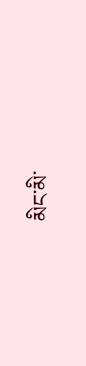མིང་མི་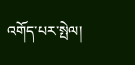འགོད་པར་སྤེལ།